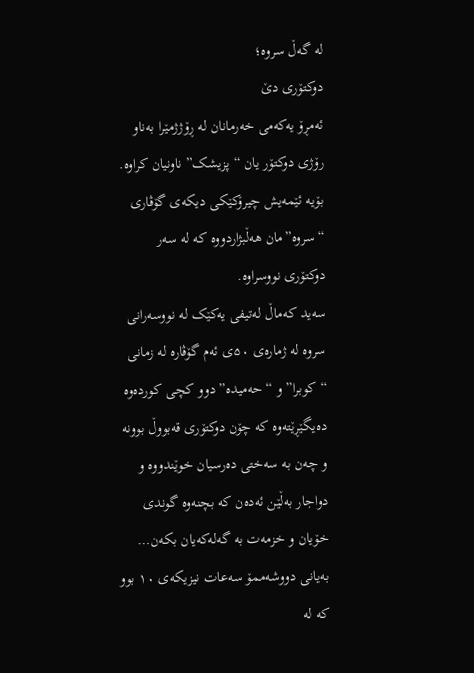لە گەڵ سروە؛
دوکتۆری دێ
ئەمڕۆ یەکەمی خەرمانان لە ڕۆژژمێرا بەناو رۆژی دوکتۆر یان “پزیشک” ناونیان کراوە. بۆیە ئێمەیش چیرۆکێکی دیکەی گۆڤاری “سروە”مان هەڵبژاردووە کە لە سەر دوکتۆری نووسراوە.
سەید کەماڵ لەتیفی یەکێک لە نووسەرانی سروە لە ژمارەی ۵۰ی ئەم گۆڤارە لە زمانی “کوبرا” و “حەمیدە” دوو کچی کوردەوە دەیگێڕێتەوە کە چۆن دوکتۆری قەبووڵ بوونە و چەن بە سەختی دەرسیان خوێندووە و دواجار بەڵێن ئەدەن کە بچنەوە گوندی خۆیان و خزمەت بە گەلەکەیان بکەن…
بەیانی دووشەممۆ سەعات نیزیکەی ۱۰ بوو کە لە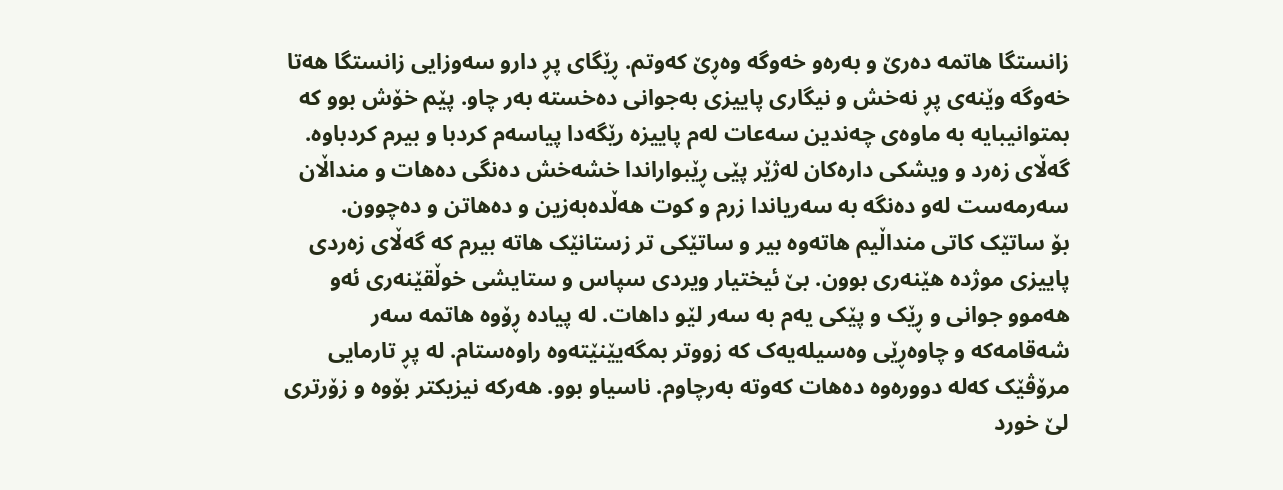زانستگا هاتمە دەرێ و بەرەو خەوگە وەڕێ کەوتم. ڕێگای پڕ دارو سەوزایی زانستگا هەتا خەوگە وێنەی پڕ نەخش و نیگاری پاییزی بەجوانی دەخستە بەر چاو. پێم خۆش بوو کە بمتوانیبایە بە ماوەی چەندین سەعات لەم پاییزە رێگەدا پیاسەم کردبا و بیرم کردباوە. گەڵای زەرد و ویشکی دارەکان لەژێر پێی ڕێبواراندا خشەخش دەنگی دەهات و منداڵان سەرمەست لەو دەنگە بە سەریاندا زرم و کوت هەڵدەبەزین و دەهاتن و دەچوون.
بۆ ساتێک کاتی منداڵیم هاتەوە بیر و ساتێکی تر زستانێک هاتە بیرم کە گەڵای زەردی پاییزی موژدە هێنەری بوون. بێ ئیختیار ویردی سپاس و ستایشی خوڵقێنەری ئەو هەموو جوانی و ڕێک و پێکی یەم بە سەر لێو داهات. لە پیادە ڕۆوە هاتمە سەر شەقامەکە و چاوەڕێی وەسیلەیەک کە زووتر بمگەیێنێتەوە راوەستام. لە پڕ تارمایی مرۆڤێک کەلە دوورەوە دەهات کەوتە بەرچاوم. ناسیاو بوو. هەرکە نیزیکتر بۆوە و زۆرتری لێ خورد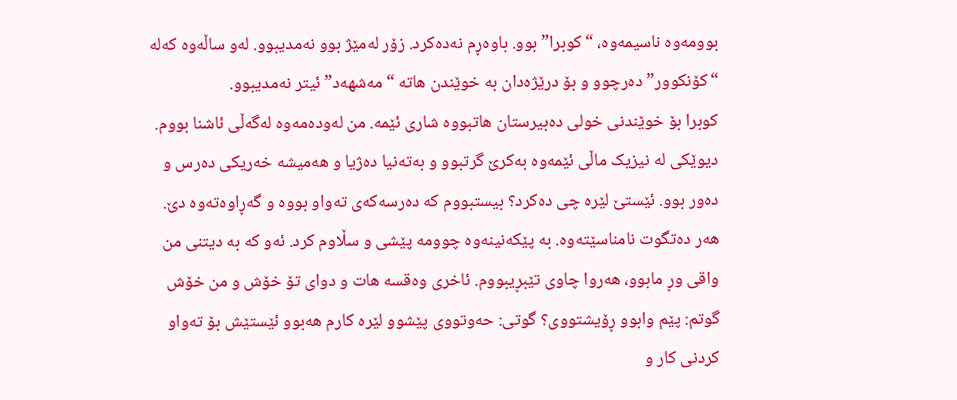بوومەوە ناسیمەوە، “کوبرا” بوو. باوەڕم نەدەکرد. زۆر لەمێژ بوو نەمدیبوو. لەو ساڵەوە کەلە “کۆنکوور” دەرچوو و بۆ درێژەدان بە خوێندن هاتە “مەشهەد” ئیتر نەمدیبوو.
کوبرا بۆ خوێندنی خولی دەبیرستان هاتبووە شاری ئێمە. من لەودەمەوە لەگەڵی ئاشنا بووم. دیوێکی لە نیزیک ماڵی ئێمەوە بەکرێ گرتبوو و بەتەنیا دەژیا و هەمیشە خەریکی دەرس و دەور بوو. ئێستێ لێرە چی دەکرد؟ بیستبووم کە دەرسەکەی تەواو بووە و گەڕاوەتەوە دێ. هەر دەتگوت نامناسێتەوە. بە پێکەنینەوە چوومە پێشی و سڵاوم کرد. ئەو کە بە دیتنی من واقی وڕ مابوو، هەروا چاوی تێبڕیبووم. ئاخری وەقسە هات و دوای تۆ خۆش و من خۆش گوتم: پێم وابوو ڕۆیشتووی؟ گوتی: حەوتووی پێشوو لێرە کارم هەبوو ئێستێش بۆ تەواو کردنی کار و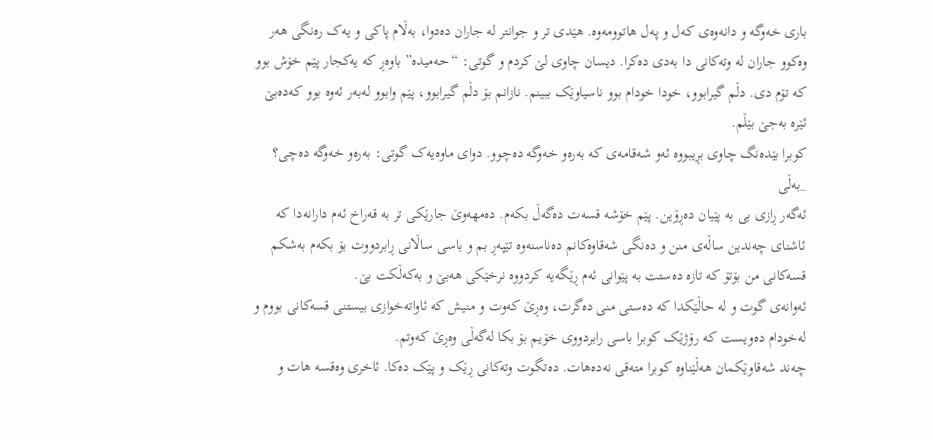باری خەوگە و دانەوەی کەل و پەل هاتوومەوە. هێدی تر و جوانتر لە جاران دەدوا، بەڵام پاکی و یەک رەنگی هەر وەکوو جاران لە وتەکانی دا بەدی دەکرا. دیسان چاوی لێ کردم و گوتی: “حەمیدە” باوەڕ کە یەکجار پێم خۆش بوو کە تۆم دی. دڵم گیرابوو، خودا خودام بوو ناسیاوێک ببینم. نازانم بۆ دڵم گیرابوو، پێم وابوو لەبەر ئەوە بوو کەدەبێ ئێرە بەجێ بێڵم.
کوبرا بێدەنگ چاوی بڕیبووە ئەو شەقامەی کە بەرەو خەوگە دەچوو. دوای ماوەیەک گوتی: بەرەو خەوگە دەچی؟
_بەڵی
ئەگەر ڕازی بی بە پێیان دەڕۆین. پێم خۆشە قسەت دەگەڵ بکەم. دەمهەوێ جارێکی تر بە قەراخ ئەم دارانەدا کە ئاشنای چەندین ساڵەی منن و دەنگی شەقاوەکانم دەناسنەوە تێپەڕ بم و باسی ساڵانی ڕابردووت بۆ بکەم بەشکم قسەکانی من بۆتۆ کە تازە دەستت بە پێوانی ئەم ڕێگەیە کردووە نرخێکی هەبێ و بەکەڵکت بێ.
ئەوانەی گوت و لە حاڵێکدا کە دەستی منی دەگرت، وەڕێ کەوت و منیش کە ئاواتەخوازی بیستنی قسەکانی بووم و لەخودام دەویست کە رۆژێک کوبرا باسی رابردووی خۆیم بۆ بکا لەگەڵی وەڕێ کەوتم.
چەند شەقاوێکمان هەڵێناوە کوبرا متەقی نەدەهات. دەتگوت وتەکانی ڕێک و پێک دەکا. ئاخری وەقسە هات و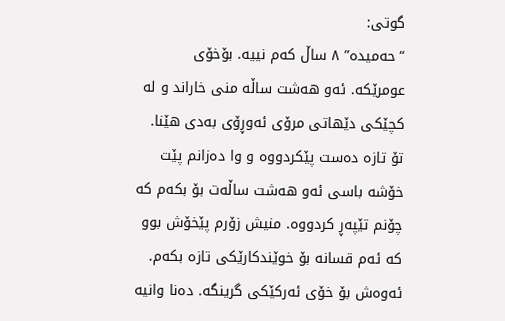گوتی:
“حەمیدە” ۸ ساڵ کەم نییە. بۆخۆی عومرێکە. ئەو هەشت ساڵە منی خاراند و لە کچێکی دێهاتی مرۆی ئەوڕۆی بەدی هێنا.
تۆ تازە دەست پێکردووە و وا دەزانم پێت خۆشە باسی ئەو هەشت ساڵەت بۆ بکەم کە چۆنم تێپەڕ کردووە. منیش زۆرم پێخۆش بوو کە ئەم قسانە بۆ خوێندکارێکی تازە بکەم. ئەوەش بۆ خۆی ئەرکێکی گرینگە. دەنا وانیە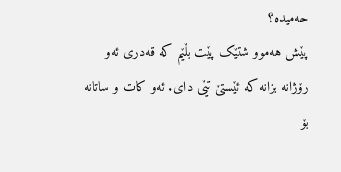حەمیدە؟
پێش هەموو شتێک پێت بڵێم کە قەدری ئەو رۆژانە بزانە کە ئێستێ تێی دای. ئەو کات و ساتانە بۆ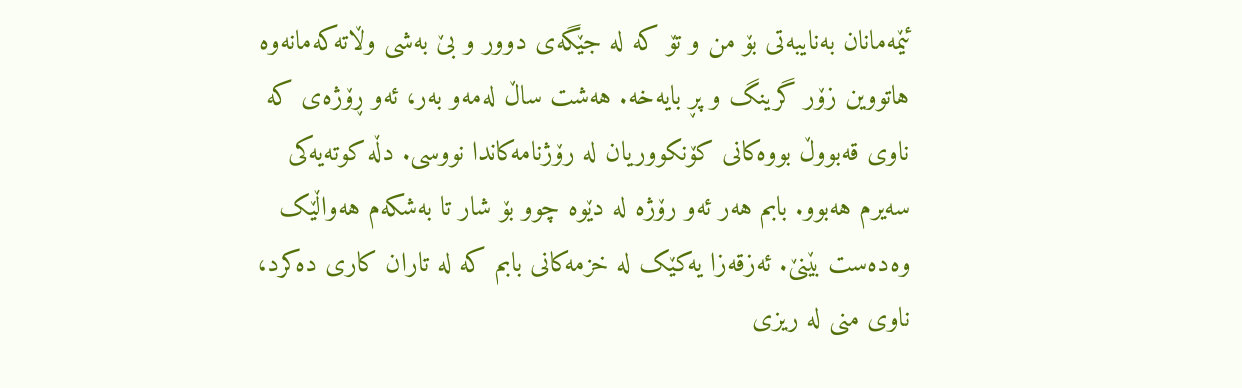ئێمەمانان بەنایبەتی بۆ من و تۆ کە لە جێگەی دوور و بێ بەشی وڵاتەکەمانەوە هاتووین زۆر گرینگ و پڕ بایەخە. هەشت ساڵ لەمەو بەر، ئەو ڕۆژەی کە ناوی قەبووڵ بووەکانی کۆنکووریان لە رۆژنامەکاندا نووسی. دڵە کوتەیەکی سەیرم هەبوو. بابم هەر ئەو رۆژە لە دێوە چوو بۆ شار تا بەشکەم هەواڵێک وەدەست بێنێ. ئەزقەزا یەکێک لە خزمەکانی بابم کە لە تاران کاری دەکرد، ناوی منی لە ریزی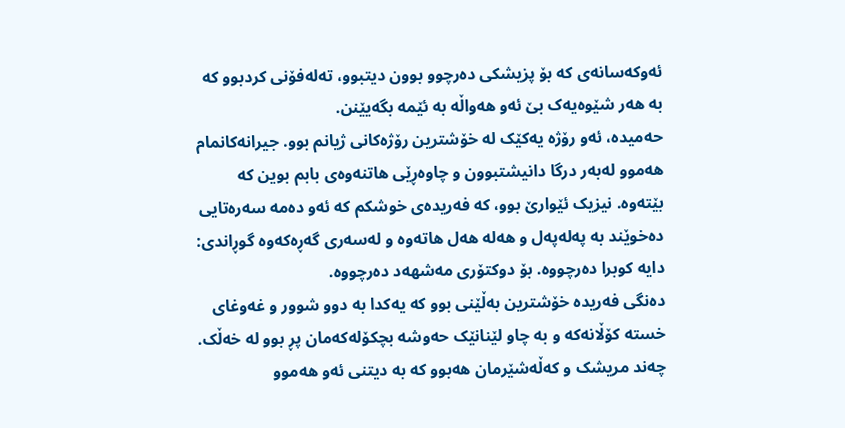ئەوکەسانەی کە بۆ پزیشکی دەرچوو بوون دیتبوو، تەلەفۆنی کردبوو کە بە هەر شێوەیەک بێ ئەو هەواڵە بە ئێمە بگەیێنن.
حەمیدە، ئەو رۆژە یەکێک لە خۆشترین رۆژەکانی ژیانم بوو. جیرانەکانمام هەموو لەبەر درگا دانیشتبوون و چاوەڕێی هاتنەوەی بابم بوین کە بێتەوە. نیزیک ئێوارێ بوو، کە فەریدەی خوشکم کە ئەو دەمە سەرەتایی دەخوێند بە پەلەپەل و هەلە هەل هاتەوە و لەسەری گەڕەکەوە گوڕاندی:
دایە کوبرا دەرچووە. بۆ دوکتۆری مەشهەد دەرچووە.
دەنگی فەریدە خۆشترین بەڵێنی بوو کە یەکدا بە دوو شوور و غەوغای خستە کۆڵانەکە و بە چاو لێنانێک حەوشە بچکۆلەکەمان پڕ بوو لە خەڵک. چەند مریشک و کەڵەشێرمان هەبوو کە بە دیتنی ئەو هەموو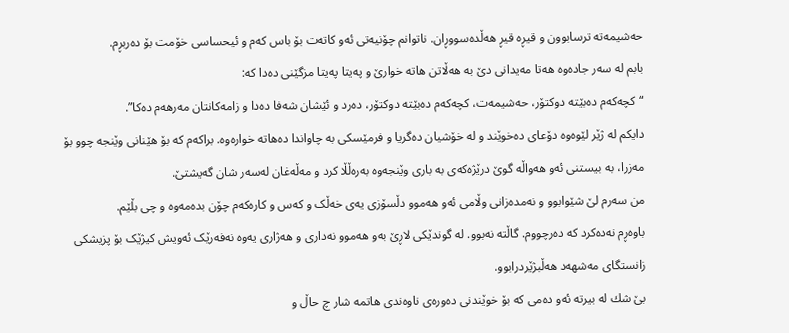حەشیمەتە ترسابوون و قیڕە قیڕ هەڵدەسووڕان. ناتوانم چۆنیەتی ئەو کاتەت بۆ باس کەم و ئیحساسی خۆمت بۆ دەربڕم.
بابم لە سەر جادەوە هەتا مەیدانی دێ بە هەڵاتن هاتە خوارێ و پەیتا پەیتا مزگێنی دەدا کە:
“کچەکەم دەبێتە دوکتۆر، حەشیمەت، کچەکەم دەبێتە دوکتۆر، دەرد و ئێشان شەفا دەدا و زامەکانتان مەرهەم دەکا”.
دایکم لە ژێر لێوەوە دۆعای دەخوێند و لە خۆشیان دەگریا و فرمێسکی بە چاواندا دەهاتە خوارەوە. براکەم کە بۆ هێنانی وێنجە چوو بۆ مەزرا، بە بیستنی ئەو هەواڵە گوێ درێژەکەی بە باری وێنجەوە بەرەڵڵا کرد و مەڵەغان لەسەر شان گەیشتێ.
من سەرم لێ شێوابوو و نەمدەزانی وڵامی ئەو هەموو دڵسۆزی یەی خەڵک و کەس و کارەکەم چۆن بدەمەوە و چی بڵێم.
باوەڕم نەدەکرد کە دەرچووم. گاڵته نەبوو. لە گوندێکی لاڕێ بەو هەموو نەداری و هەژاری یەوە نەفەرێک ئەویش کیژێک بۆ پزیشکی زانستگای مەشهەد هەڵبژێردرابوو.
بێ شك له بیرتە ئەو دەمی که بۆ خوێندنی دەورەی ناوەندی هاتمه شار چ حاڵ و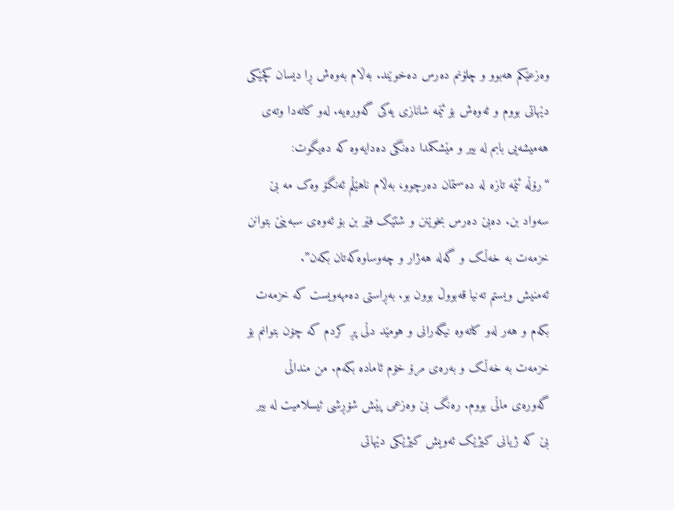وەزعێکم هەبوو و چلۆنم دەرس دەخوێند. بەڵام بەوەش ڕا دیسان کچێکی دێهاتی بووم و ئەوەش بۆ ئێمە شانازی یەکی گەورەیە. لەو کاتەدا وتەی هەمیشەیی بابم لە بیر و مێشکمدا دەنگی دەدایەوە کە دەیگوت:
“رۆڵە ئێمە تازە لە دەستمان دەرچوو، بەڵام ناهێڵم ئەنگۆ وەک مە بێ سەواد بن. دەبێ دەرس بخوێنن و شتێک فێر بن بۆ ئەوەی سبەینێ بتوانن خزمەت بە خەڵک و گەلە هەژار و چەوساوەکەتان بکەن”.
ئەمنیش ویستم تەنیا قەبووڵ بوون بو. بەڕاستی دەمهەویست کە خزمەت بکەم و هەر لەو کاتەوە نیگەرانی و هومێد دڵی پڕ کردم کە چۆن بتوانم بۆ خزمەت بە خەڵک و بەرەی مرۆ خۆم ئامادە بکەم. من منداڵی گەورەی ماڵی بووم. رەنگ بێ وەزعی پێش شۆڕشی ئیسلامیت لە بیر بێ کە ژیانی کیژێک ئەویش کیژێکی دێهاتی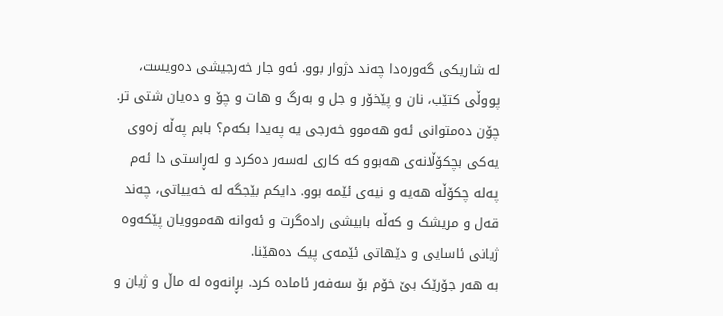لە شاریکی گەورەدا چەند دژوار بوو. ئەو جار خەرجیشی دەویست، پووڵی کتێب، نان و پێخۆر و جل و بەرگ و هات و چۆ و دەیان شتی تر. چۆن دەمتوانی ئەو هەموو خەرجی یە پەیدا بکەم؟ بابم پەڵە زەوی یەکی بچکۆڵانەی هەبوو کە کاری لەسەر دەکرد و لەڕاستی دا ئەم پەلە چکۆڵە هەیە و نیەی ئێمە بوو. دایکم بێجگە لە خەییاتی، چەند قەل و مریشک و کەڵە بابیشی رادەگرت و ئەوانە هەموویان پێکەوە ژیانی ئاسایی و دێهاتی ئێمەی پیک دەهێنا.
بە هەر جۆرێک بێ خۆم بۆ سەفەر ئامادە کرد. بڕانەوە لە ماڵ و ژیان و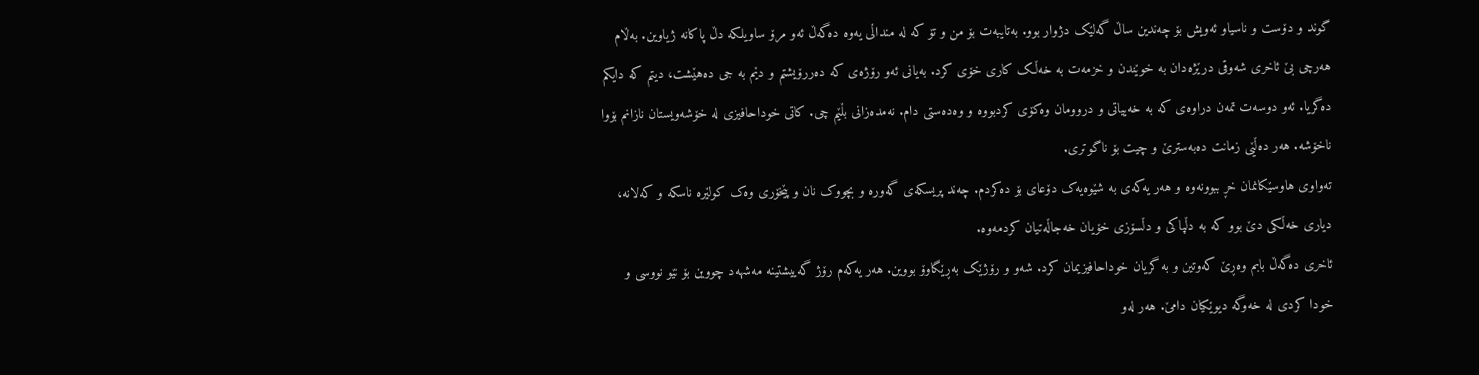گوند و دۆست و ناسیاو ئەویش بۆ چەندین ساڵ گەلێک دژوار بوو. بەتایبەت بۆ من و تۆ کە لە منداڵی یەوە دەگەڵ ئەو مرۆ ساویلکە دڵ پاکانە ژیاوین. بەڵام هەرچی بێ ئاخری شەوقی درێژەدان بە خوێندن و خزمەت بە خەڵک کاری خۆی کرد. بەیانی ئەو رۆژەی کە دەررۆیشتم و دێم بە جی دەهێشت، دیتم کە دایکم دەگریا. ئەو دوسەت تمەن دراوەی کە بە خەییاتی و دروومان وەکۆی کردبووە و وەدەستی دام. نەمدەزانی بڵێم چی. کاتی خوداحافیزی لە خۆشەویستان نازانم بۆوا ناخۆشە. هەر دەڵێی زمانت دەبەسترێ و چیت بۆ ناگوتری.
تەواوی هاوسێکانمان خڕ ببوونەوە و هەر یەکەی بە شێوەیەک دۆعای بۆ دەکردم. چەند پریسکەی گەورە و بچووک نان و پێخۆری وەک کولێرە ناسکە و کەلانە، دیاری خەڵکی دێ بوو کە بە دڵپاکی و دڵسۆزی خۆیان خەجاڵەتیان کردمەوە.
ئاخری دەگەڵ بابم وەڕێ کەوتین و بە گریان خوداحافیزیمان کرد. شەو و رۆژێک بەڕێگاوۆ بووین. هەر یەکەم رۆژ گەییشتینە مەشهەد چووین بۆ نێو نووسی و خودا کردی لە خەوگە دیوێکیان دامێ. هەر لەو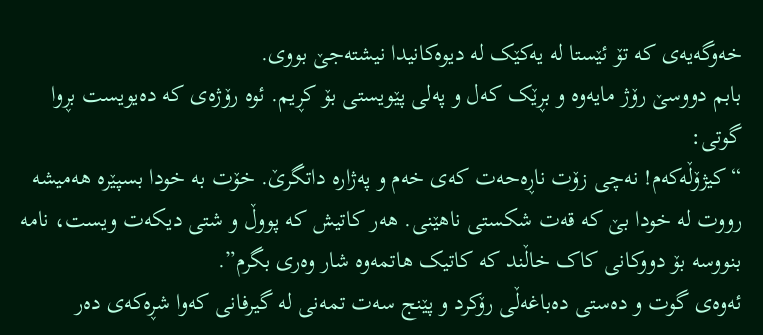خەوگەیەی کە تۆ ئێستا لە یەکێک لە دیوەکانیدا نیشتەجێ بووی.
بابم دووسێ رۆژ مایەوە و بڕێک کەل و پەلی پێویستی بۆ کڕیم. ئوە رۆژەی کە دەیویست بڕوا گوتی:
“کیژۆڵەکەم! نەچی زۆت ناڕەحەت کەی خەم و پەژارە داتگرێ. خۆت بە خودا بسپێرە هەمیشە رووت لە خودا بێ کە قەت شکستی ناهێنی. هەر کاتیش کە پووڵ و شتی دیکەت ویست، نامە بنووسە بۆ دووکانی کاک خاڵند کە کاتیک هاتمەوە شار وەری بگرم”.
ئەوەی گوت و دەستی دەباغەڵی رۆکرد و پێنج سەت تمەنی لە گیرفانی کەوا شڕەکەی دەر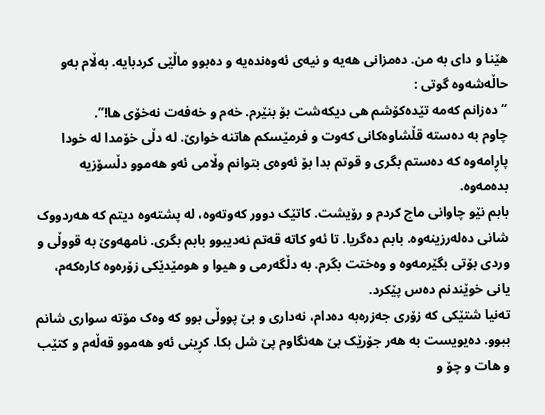هێنا و دای بە من. دەمزانی هەیە و نیەی ئەوەندەیە و دەبوو ماڵێی کردبایە. بەڵام بەو حاڵەشەوە گوتی :
“دەزانم کەمە تێدەکۆشم هی دیکەشت بۆ بنێرم. خەم و خەفەت نەخۆی ها!”.
چاوم بە دەستە قڵشاوەکانی کەوت و فرمێسکم هاتنە خوارێ. لە دڵی خۆمدا لە خودا پاڕامەوە کە دەستم بگری و قوتم بدا بۆ ئەوەی بتوانم وڵامی ئەو هەموو دڵسۆزیە بدەمەوە.
بابم نێو چاوانی ماچ کردم و رۆیشت. کاتێک دوور کەوتەوە، لە پشتەوە دیتم کە هەردووک شانی دەلەرزینەوە. بابم دەگریا. تا ئەو کاتە قەتم نەدیبوو بابم بگری. نامهەوێ بە قووڵی و وردی بۆتی بگێرمەوە و وەختت بگرم. بە دڵگەرمی و هیوا و هومێدێکی زۆرەوە کارەکەم، یانی خوێندنم دەس پێکرد.
تەنیا شتێکی کە زۆری جەزرەبە دەدام، نەداری و بێ پووڵی بوو کە وەک مۆتە سواری شانم ببوو. دەیویست بە هەر جۆرێک بێ هەنگاوم پێ شل بکا. کڕینی ئەو هەموو قەڵەم و کتێب و هات و چۆ و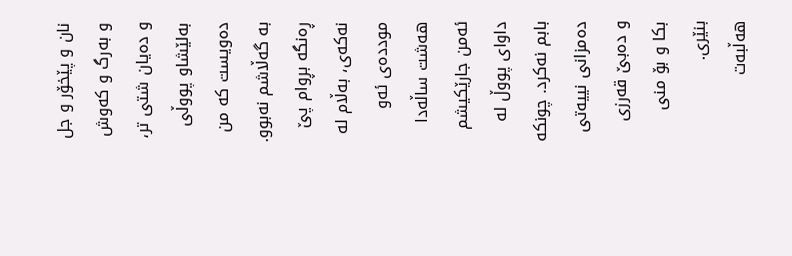نان و پێخۆر و جل و بەرگ و کەوش و دەیان شتی تر، بەلێشاو پووڵی دەویست کە من بە گەڵاشم نەبوو. ڕەنگە بڕوام پێ نەکەی، بەڵام لە موددەی ئەو هەشت ساڵەدا ئەمن جارێکیشم داوای پووڵ لە بابم نەکرد. چونکە دەمزانی نییەتی و دەبێ قەرزی بکا و بۆ منی بنێری.
هەڵبەت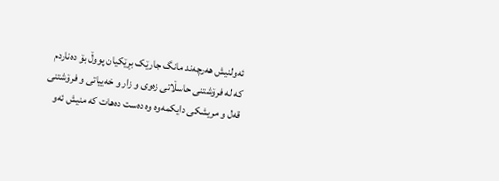ئەولنیش هەرچەند مانگ جارێک بڕێکیان پووڵ بۆ دەناردم کە لە فرۆشتنی حاسڵاتی زەوی و زار و خەییاتی و فرۆشتنی قەل و مریشکی دایکمەوە وە دەست دەهات کە منیش ئەو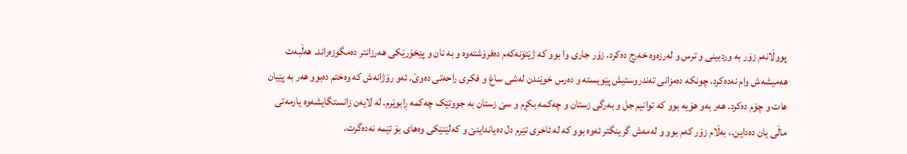پووڵانەم زۆر بە وردبینی و ترس و لەرزەوە خەرج دەکرد. زۆر جاری وا بوو کە ژێتۆنەکەم دەفرۆشتەوە و بە نان و پێخۆرێکی هەرزانتر دەمگوزەراند. هەڵبەت هەمیشەش وام نەدەکرد. چونکە دەمزانی تەندروستیش پێویستە و دەرس خوێندن لەشی ساغ و فکری راحەتی دەوێ. ئەو رۆژانەش کە وەختم دەبوو هەر بە پێیان هات و چۆم دەکرد. هەر بەو هۆیە بوو کە توانیم جل و بەرگی زستان و چەکمە بکڕم و سێ زستان بە جووتێک چەکمە ڕابوێرم. لە لایەن زانستگایشەوە یارمەتی ماڵی یان دەداین.، بەڵام زۆر کەم بوو و لەمەش گرینگتر ئەوە بوو کە لە ئاخری تێرم دل دەیانداینێ و کەلێنێکی وەهای بۆ ئێمە نەدەگرت.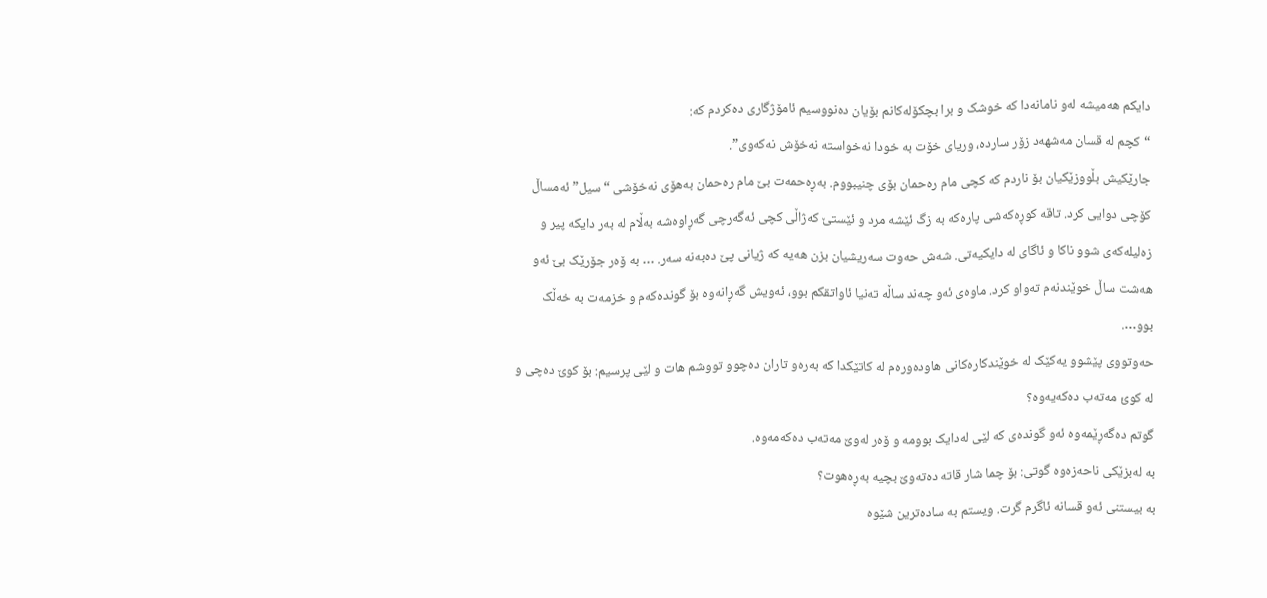دایکم هەمیشە لەو نامانەدا کە خوشک و برا بچکۆلەکانم بۆیان دەنووسیم ئامۆژگاری دەکردم کە:
“کچم لە قسان مەشهەد زۆر ساردە، وریای خۆت بە خودا نەخواستە نەخۆش نەکەوی”.
جارێکیش بڵووزێکیان بۆ ناردم کە کچی مام رەحمان بۆی چنیبووم. بەڕەحمەت بێ مام رەحمان بەهۆی نەخۆشی “سیل” ئەمساڵ کۆچی دوایی کرد. تاقە کوڕەکەشی پارەکە بە زگ ئێشە مرد و ئێستێ کەژاڵی کچی ئەگەرچی گەڕاوەشە بەڵام لە بەر دایکە پیر و زەلیلەکەی شوو ناکا و ئاگای لە دایکیەتی. شەش حەوت سەریشیان بزن هەیە کە ژیانی پێ دەبەنە سەر. … بە ۆەر جۆرێک بێ ئەو هەشت ساڵ خوێندنەم تەواو کرد. ماوەی ئەو چەند ساڵە تەنیا ئاواتقکم بوو، ئەویش گەڕانەوە بۆ گوندەکەم و خزمەت بە خەڵک بوو….
حەوتووی پێشوو یەکێک لە خوێندکارەکانی هاودەورەم لە کاتێکدا کە بەرەو تاران دەچوو تووشم هات و لێی پرسیم: بۆ کوێ دەچی و لە کوئ مەتەب دەکەیەوە؟
گوتم دەگەڕێمەوە ئەو گوندەی کە لێی لەدایک بوومە و ۆەر لەوێ مەتەب دەکەمەوە.
بە لەبزێکی ناحەزەوە گوتی: بۆ چما شار قاتە دەتەوێ بچیە بەڕەهوت؟
بە بیستنی ئەو قسانە ئاگرم گرت. ویستم بە سادەترین شێوە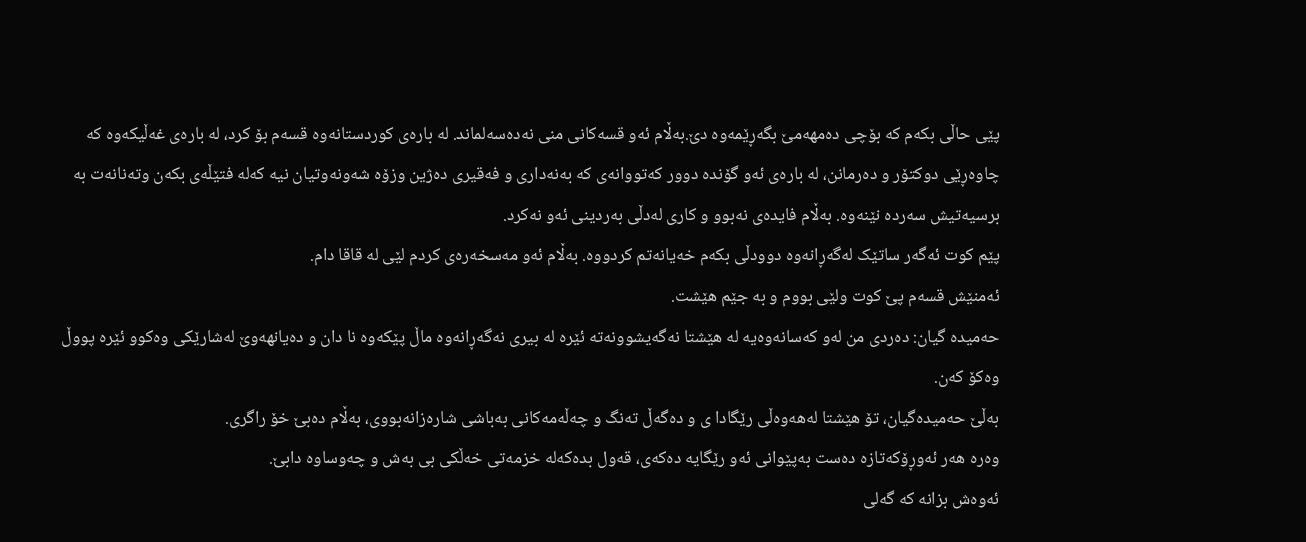پێی حاڵی بکەم کە بۆچی دەمهەمێ بگەڕێمەوە دێ.بەڵام ئەو قسەکانی منی نەدەسەلماند. لە بارەی کوردستانەوە قسەم بۆ کرد، لە بارەی غەڵیکەوە کە چاوەڕێی دوکتۆر و دەرمانن، لە بارەی ئەو گۆندە دوور کەتووانەی کە بەنەداری و فەقیری دەژین وزۆە شەونەوتیان نیە کەلە فتێڵەی بکەن وتەنانەت بە برسیەتیش سەردە نێنەوە. بەڵام فایدەی نەبوو و کاری لەدڵی بەردینی ئەو نەکرد.
پێم کوت ئەگەر ساتێک لەگەڕانەوە دوودڵی بکەم خەیانەتم کردووە. بەڵام ئەو مەسخەرەی کردم لێی لە قاقا دام.
ئەمنێش قسەم پێ کوت ولێی بووم و بە جێم هێشت.
حەمیدە گیان: دەردی من لەو کەسانەوەیە لە هێشتا نەگەیشوونەتە ئێرە لە بیری نەگەڕانەوە ماڵ پێکەوە نا دان و دەیانهەوێ لەشارێکی وەكوو ئێرە پووڵ وەکۆ کەن.
بەڵێ حەمیدەگیان، تۆ هێشتا لەهەوەڵی رێگادا ی و دەگەڵ تەنگ و چەڵەمەکانی بەباشی شارەزانەبووی، بەڵام دەبێ خۆ راگری.
وەرە هەر ئەوڕۆکەتازە دەست بەپێوانی ئەو رێگایە دەکەی، قەول بدەکەلە خزمەتی خەڵکی بی بەش و چەوساوە دابێ.
ئەوەش بزانە کە گەلی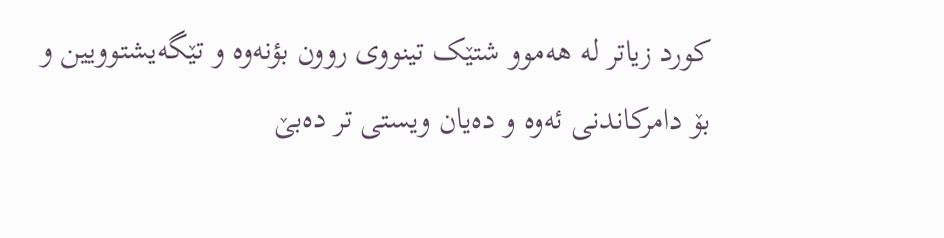کورد زیاتر لە هەموو شتێک تینووی روون بؤنەوە و تێگەیشتوویین و بۆ دامرکاندنی ئەوە و دەیان ویستی تر دەبێ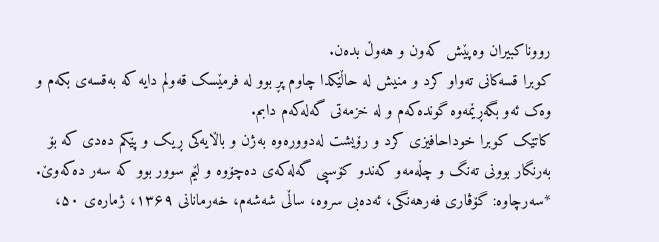رووناکبیران وەپێش کەون و هەوڵ بدەن.
کوبرا قسەکانی تەواو کرد و منیش لە حاڵێکدا چاوم پڕ بوو لە فرمێسک قەولم دایە کە بەقسەی بکەم و وەک ئەو بگەڕێمەوە گوندەکەم و لە خزمەتی گەلەکەم دابم.
کاتێک کوبرا خوداحافیزی کرد و رۆیشت لەدوورەوە بەژن و باڵایەکی ڕیک و پێکم دەدی کە بۆ بەرنگار بوونی تەنگ و چڵەمەو کەندو کۆسپی گەلەکەی دەچۆوە و لێم سوور بوو کە سەر دەکەوێ.
*سەرچاوە: گۆڤاری فەرهەنگی، ئەدەبی سروە، ساڵی شەشەم، خەرمانانی ۱۳۶۹، ژمارەی ۵۰،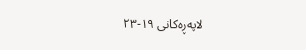لاپەڕەکانی ۱۹-۲۳